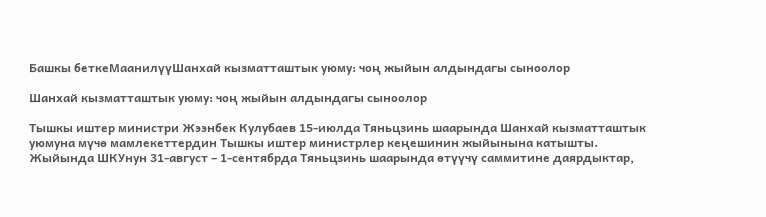Башкы беткеМаанилүүШанхай кызматташтык уюму: чоң жыйын алдындагы сыноолор

Шанхай кызматташтык уюму: чоң жыйын алдындагы сыноолор

Тышкы иштер министри Жээнбек Кулубаев 15-июлда Тяньцзинь шаарында Шанхай кызматташтык уюмуна мүчө мамлекеттердин Тышкы иштер министрлер кеңешинин жыйынына катышты. Жыйында ШКУнун 31-август – 1-сентябрда Тяньцзинь шаарында өтүүчү саммитине даярдыктар,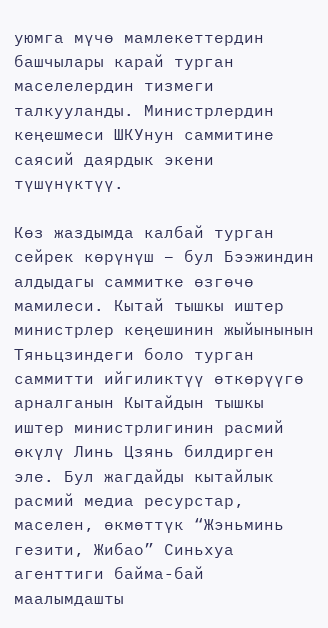уюмга мүчө мамлекеттердин башчылары карай турган маселелердин тизмеги талкууланды. Министрлердин кеңешмеси ШКУнун саммитине саясий даярдык экени түшүнүктүү.

Көз жаздымда калбай турган сейрек көрүнүш – бул Бээжиндин алдыдагы саммитке өзгөчө мамилеси. Кытай тышкы иштер министрлер кеңешинин жыйынынын Тяньцзиндеги боло турган саммитти ийгиликтүү өткөрүүгө арналганын Кытайдын тышкы иштер министрлигинин расмий өкүлү Линь Цзянь билдирген эле. Бул жагдайды кытайлык расмий медиа ресурстар, маселен, өкмөттүк “Жэньминь гезити, Жибао” Синьхуа агенттиги байма-бай маалымдашты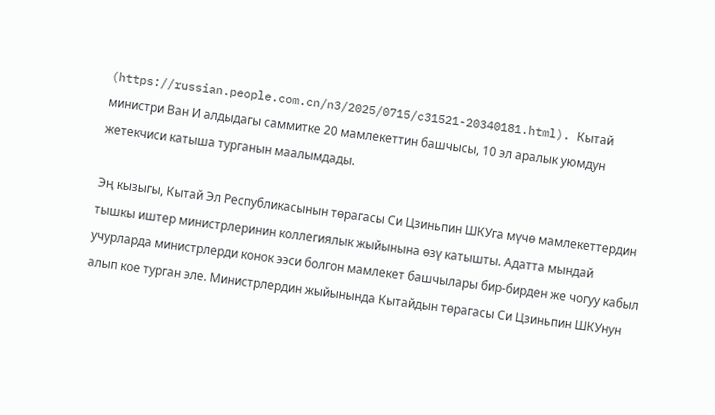(https://russian.people.com.cn/n3/2025/0715/c31521-20340181.html). Кытай министри Ван И алдыдагы саммитке 20 мамлекеттин башчысы, 10 эл аралык уюмдун жетекчиси катыша турганын маалымдады.

Эң кызыгы, Кытай Эл Республикасынын төрагасы Си Цзиньпин ШКУга мүчө мамлекеттердин тышкы иштер министрлеринин коллегиялык жыйынына өзү катышты. Адатта мындай учурларда министрлерди конок ээси болгон мамлекет башчылары бир-бирден же чогуу кабыл алып кое турган эле. Министрлердин жыйынында Кытайдын төрагасы Си Цзиньпин ШКУнун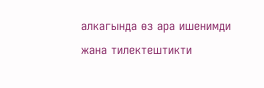алкагында өз ара ишенимди жана тилектештикти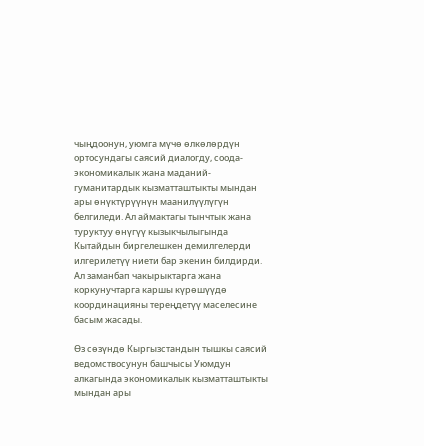чыңдоонун, уюмга мүчө өлкөлөрдүн ортосундагы саясий диалогду, соода-экономикалык жана маданий-гуманитардык кызматташтыкты мындан ары өнүктүрүүнүн маанилүүлүгүн белгиледи. Ал аймактагы тынчтык жана туруктуу өнүгүү кызыкчылыгында Кытайдын биргелешкен демилгелерди илгерилетүү ниети бар экенин билдирди. Ал заманбап чакырыктарга жана коркунучтарга каршы күрөшүүдө координацияны тереңдетүү маселесине басым жасады.

Өз сөзүндө Кыргызстандын тышкы саясий ведомствосунун башчысы Уюмдун алкагында экономикалык кызматташтыкты мындан ары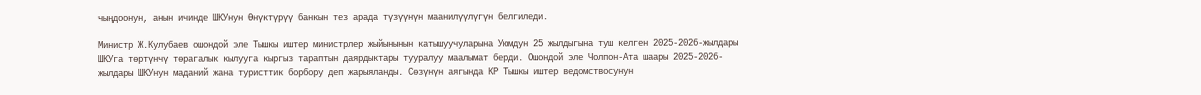чыңдоонун, анын ичинде ШКУнун Өнүктүрүү банкын тез арада түзүүнүн маанилүүлүгүн белгиледи.

Министр Ж.Кулубаев ошондой эле Тышкы иштер министрлер жыйынынын катышуучуларына Уюмдун 25 жылдыгына туш келген 2025-2026-жылдары ШКУга төртүнчү төрагалык кылууга кыргыз тараптын даярдыктары тууралуу маалымат берди. Ошондой эле Чолпон-Ата шаары 2025-2026-жылдары ШКУнун маданий жана туристтик борбору деп жарыяланды. Сөзүнүн аягында КР Тышкы иштер ведомствосунун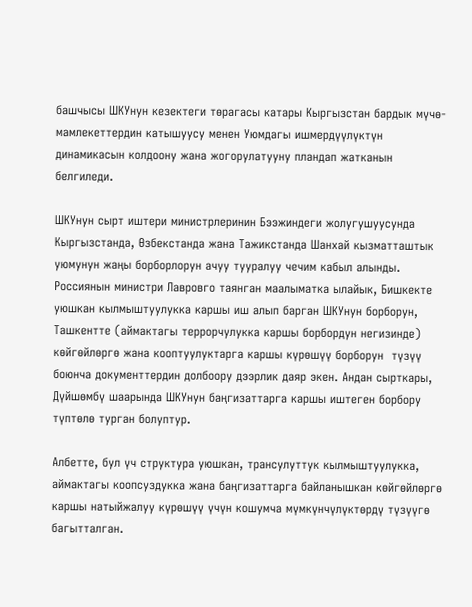башчысы ШКУнун кезектеги төрагасы катары Кыргызстан бардык мүчө-мамлекеттердин катышуусу менен Уюмдагы ишмердүүлүктүн динамикасын колдоону жана жогорулатууну пландап жатканын белгиледи.

ШКУнун сырт иштери министрлеринин Бээжиндеги жолугушуусунда Кыргызстанда, Өзбекстанда жана Тажикстанда Шанхай кызматташтык уюмунун жаңы борборлорун ачуу тууралуу чечим кабыл алынды. Россиянын министри Лавровго таянган маалыматка ылайык, Бишкекте уюшкан кылмыштуулукка каршы иш алып барган ШКУнун борборун, Ташкентте (аймактагы террорчулукка каршы борбордун негизинде) көйгөйлөргө жана кооптуулуктарга каршы күрөшүү борборун  түзүү боюнча документтердин долбоору дээрлик даяр экен. Андан сырткары, Дүйшөмбү шаарында ШКУнун баңгизаттарга каршы иштеген борбору түптөлө турган болуптур.

Албетте, бул үч структура уюшкан, трансулуттук кылмыштуулукка, аймактагы коопсуздукка жана баңгизаттарга байланышкан көйгөйлөргө каршы натыйжалуу күрөшүү үчүн кошумча мүмкүнчүлүктөрдү түзүүгө багытталган.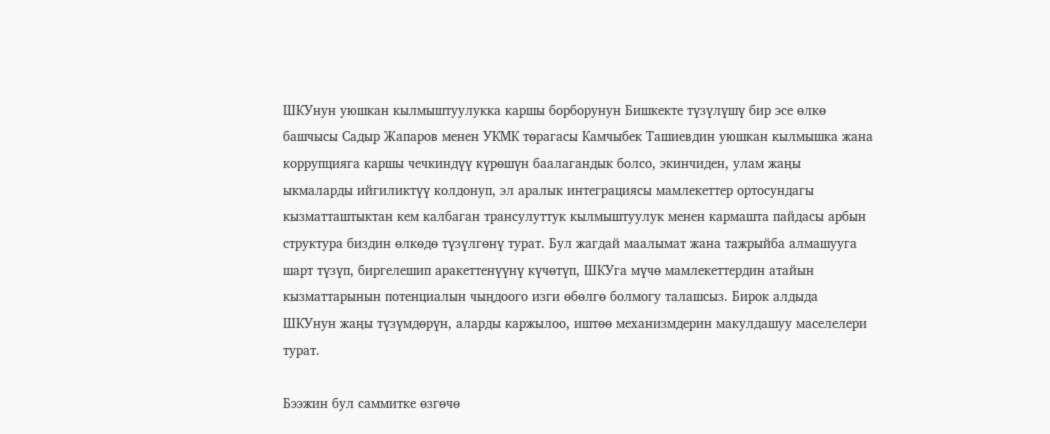ШКУнун уюшкан кылмыштуулукка каршы борборунун Бишкекте түзүлүшү бир эсе өлкө башчысы Садыр Жапаров менен УКМК төрагасы Камчыбек Ташиевдин уюшкан кылмышка жана коррупцияга каршы чечкиндүү күрөшүн баалагандык болсо, экинчиден, улам жаңы ыкмаларды ийгиликтүү колдонуп, эл аралык интеграциясы мамлекеттер ортосундагы кызматташтыктан кем калбаган трансулуттук кылмыштуулук менен кармашта пайдасы арбын структура биздин өлкөдө түзүлгөнү турат. Бул жагдай маалымат жана тажрыйба алмашууга шарт түзүп, биргелешип аракеттенүүнү күчөтүп, ШКУга мүчө мамлекеттердин атайын кызматтарынын потенциалын чыңдоого изги өбөлгө болмогу талашсыз. Бирок алдыда ШКУнун жаңы түзүмдөрүн, аларды каржылоо, иштөө механизмдерин макулдашуу маселелери турат.

Бээжин бул саммитке өзгөчө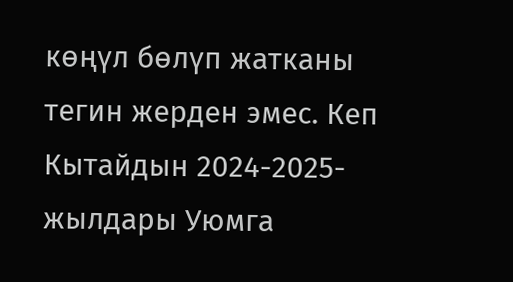көңүл бөлүп жатканы тегин жерден эмес. Кеп Кытайдын 2024-2025-жылдары Уюмга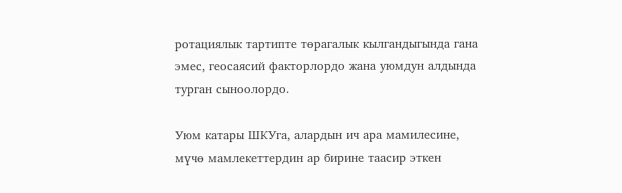ротациялык тартипте төрагалык кылгандыгында гана эмес, геосаясий факторлордо жана уюмдун алдында турган сыноолордо.

Уюм катары ШКУга, алардын ич ара мамилесине, мүчө мамлекеттердин ар бирине таасир эткен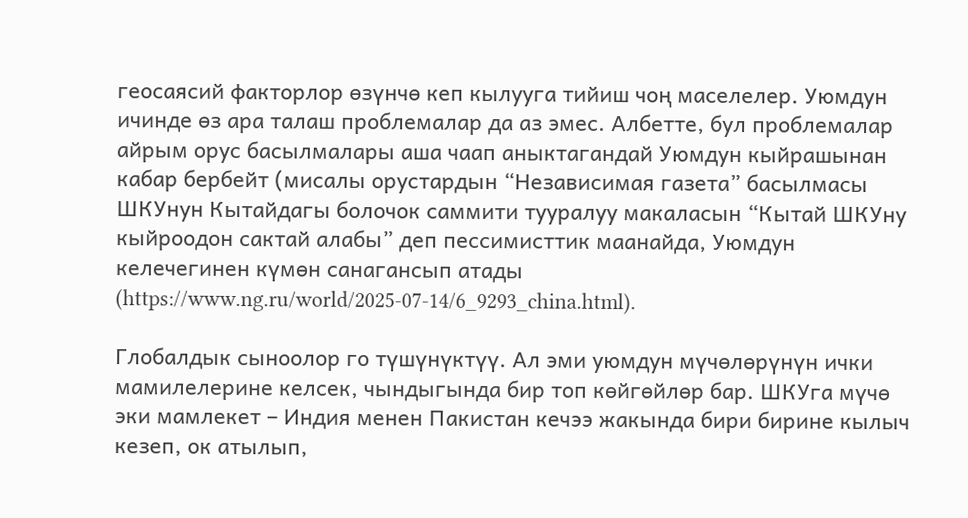геосаясий факторлор өзүнчө кеп кылууга тийиш чоң маселелер. Уюмдун ичинде өз ара талаш проблемалар да аз эмес. Албетте, бул проблемалар айрым орус басылмалары аша чаап аныктагандай Уюмдун кыйрашынан кабар бербейт (мисалы орустардын “Независимая газета” басылмасы ШКУнун Кытайдагы болочок саммити тууралуу макаласын “Кытай ШКУну кыйроодон сактай алабы” деп пессимисттик маанайда, Уюмдун келечегинен күмөн санагансып атады (https://www.ng.ru/world/2025-07-14/6_9293_china.html).

Глобалдык сыноолор го түшүнүктүү. Ал эми уюмдун мүчөлөрүнүн ички мамилелерине келсек, чындыгында бир топ көйгөйлөр бар. ШКУга мүчө эки мамлекет – Индия менен Пакистан кечээ жакында бири бирине кылыч кезеп, ок атылып,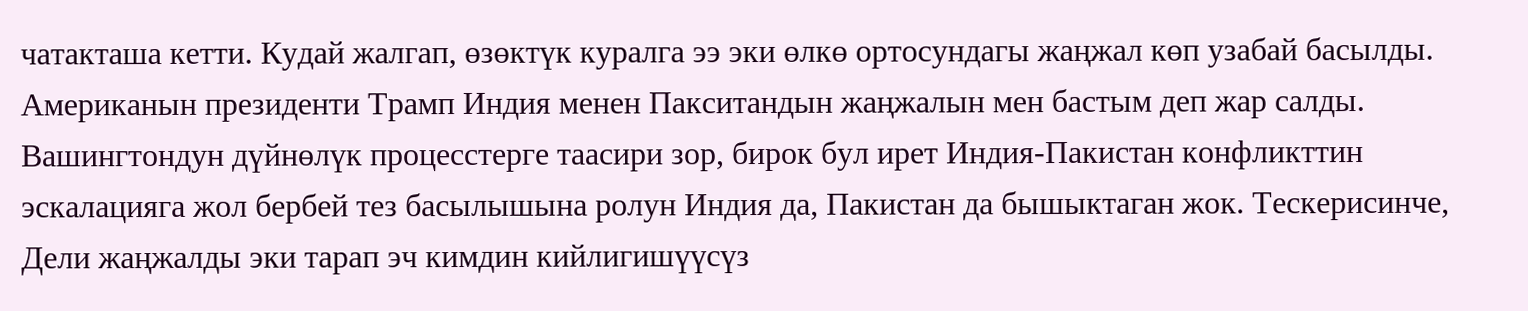чатакташа кетти. Кудай жалгап, өзөктүк куралга ээ эки өлкө ортосундагы жаңжал көп узабай басылды. Американын президенти Трамп Индия менен Пакситандын жаңжалын мен бастым деп жар салды. Вашингтондун дүйнөлүк процесстерге таасири зор, бирок бул ирет Индия-Пакистан конфликттин эскалацияга жол бербей тез басылышына ролун Индия да, Пакистан да бышыктаган жок. Тескерисинче, Дели жаңжалды эки тарап эч кимдин кийлигишүүсүз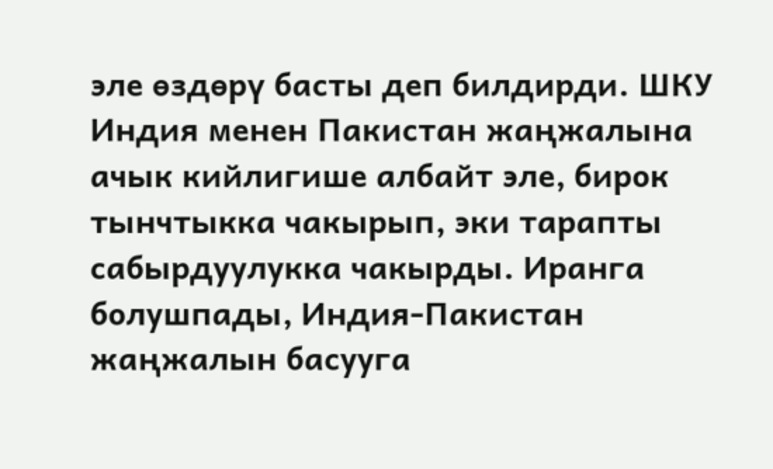эле өздөрү басты деп билдирди. ШКУ Индия менен Пакистан жаңжалына ачык кийлигише албайт эле, бирок тынчтыкка чакырып, эки тарапты сабырдуулукка чакырды. Иранга болушпады, Индия-Пакистан жаңжалын басууга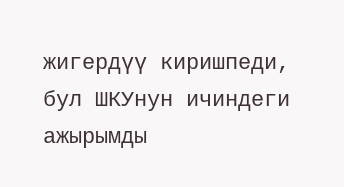жигердүү киришпеди, бул ШКУнун ичиндеги ажырымды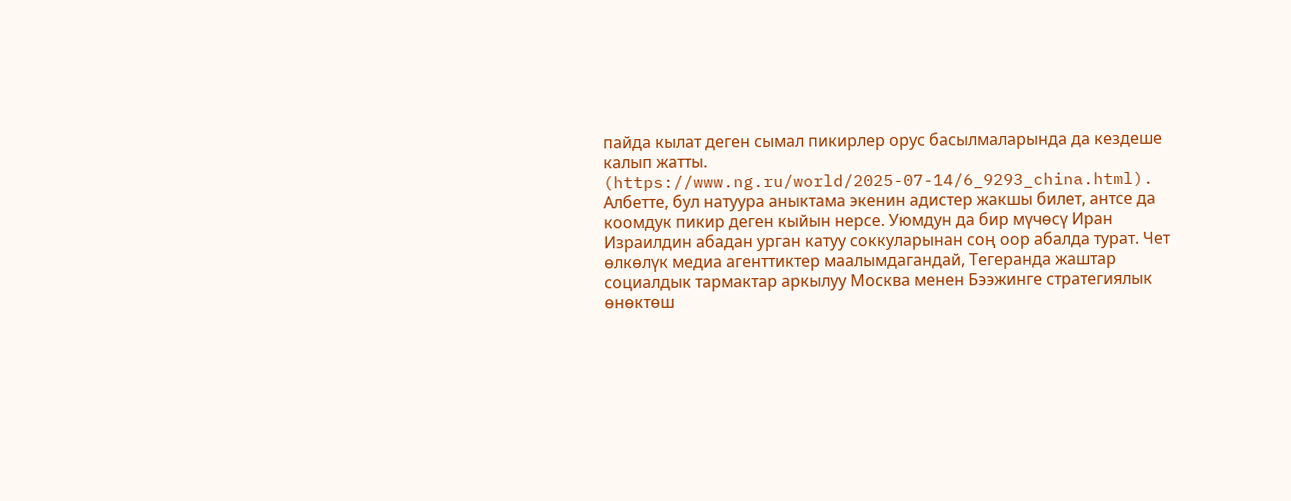пайда кылат деген сымал пикирлер орус басылмаларында да кездеше калып жатты. (https://www.ng.ru/world/2025-07-14/6_9293_china.html). Албетте, бул натуура аныктама экенин адистер жакшы билет, антсе да коомдук пикир деген кыйын нерсе. Уюмдун да бир мүчөсү Иран Израилдин абадан урган катуу соккуларынан соң оор абалда турат. Чет өлкөлүк медиа агенттиктер маалымдагандай, Тегеранда жаштар социалдык тармактар аркылуу Москва менен Бээжинге стратегиялык өнөктөш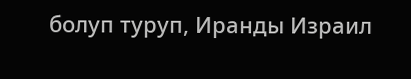болуп туруп, Иранды Израил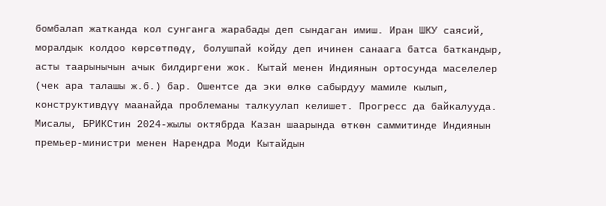бомбалап жатканда кол сунганга жарабады деп сындаган имиш. Иран ШКУ саясий, моралдык колдоо көрсөтпөдү, болушпай койду деп ичинен санаага батса баткандыр, асты таарынычын ачык билдиргени жок. Кытай менен Индиянын ортосунда маселелер (чек ара талашы ж.б.) бар. Ошентсе да эки өлкө сабырдуу мамиле кылып, конструктивдүү маанайда проблеманы талкуулап келишет. Прогресс да байкалууда. Мисалы, БРИКСтин 2024-жылы октябрда Казан шаарында өткөн саммитинде Индиянын премьер-министри менен Нарендра Моди Кытайдын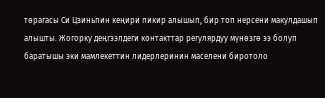төрагасы Си Цзиньпин кеңири пикир алышып, бир топ нерсени макулдашып алышты. Жогорку деңгээлдеги контакттар регулярдуу мүнөзгө ээ болуп баратышы эки мамлекеттин лидерлеринин маселени биротоло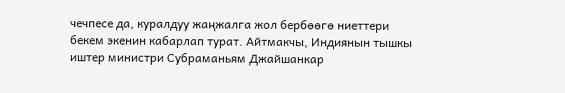чечпесе да, куралдуу жаңжалга жол бербөөгө ниеттери бекем экенин кабарлап турат. Айтмакчы, Индиянын тышкы иштер министри Субраманьям Джайшанкар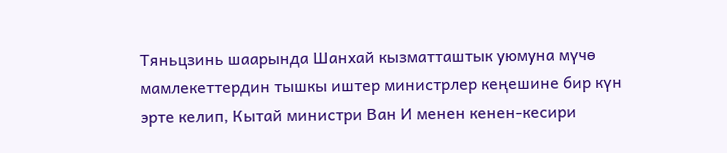Тяньцзинь шаарында Шанхай кызматташтык уюмуна мүчө мамлекеттердин тышкы иштер министрлер кеңешине бир күн эрте келип, Кытай министри Ван И менен кенен-кесири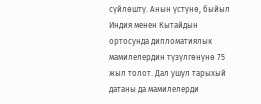сүйлөштү. Анын үстүнө, быйыл Индия менен Кытайдын ортосунда дипломатиялык мамилелердин түзүлгөнүнө 75 жыл толот. Дал ушул тарыхый датаны да мамилелерди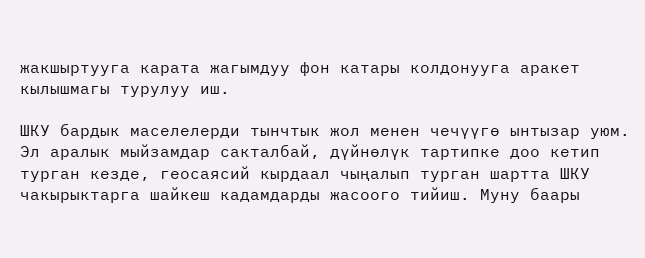жакшыртууга карата жагымдуу фон катары колдонууга аракет кылышмагы турулуу иш.

ШКУ бардык маселелерди тынчтык жол менен чечүүгө ынтызар уюм. Эл аралык мыйзамдар сакталбай, дүйнөлүк тартипке доо кетип турган кезде, геосаясий кырдаал чыңалып турган шартта ШКУ чакырыктарга шайкеш кадамдарды жасоого тийиш. Муну баары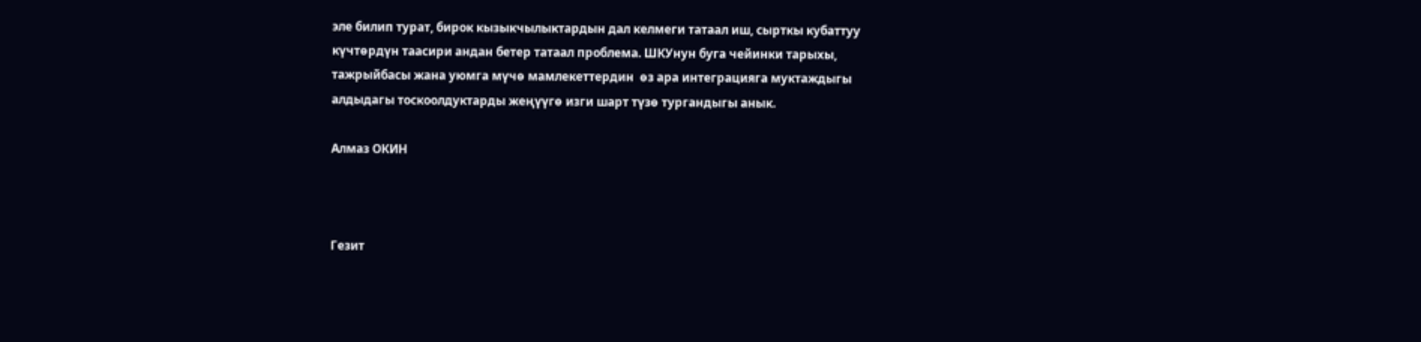эле билип турат, бирок кызыкчылыктардын дал келмеги татаал иш, сырткы кубаттуу күчтөрдүн таасири андан бетер татаал проблема. ШКУнун буга чейинки тарыхы, тажрыйбасы жана уюмга мүчө мамлекеттердин  өз ара интеграцияга муктаждыгы алдыдагы тоскоолдуктарды жеңүүгө изги шарт түзө тургандыгы анык.

Алмаз ОКИН



Гезит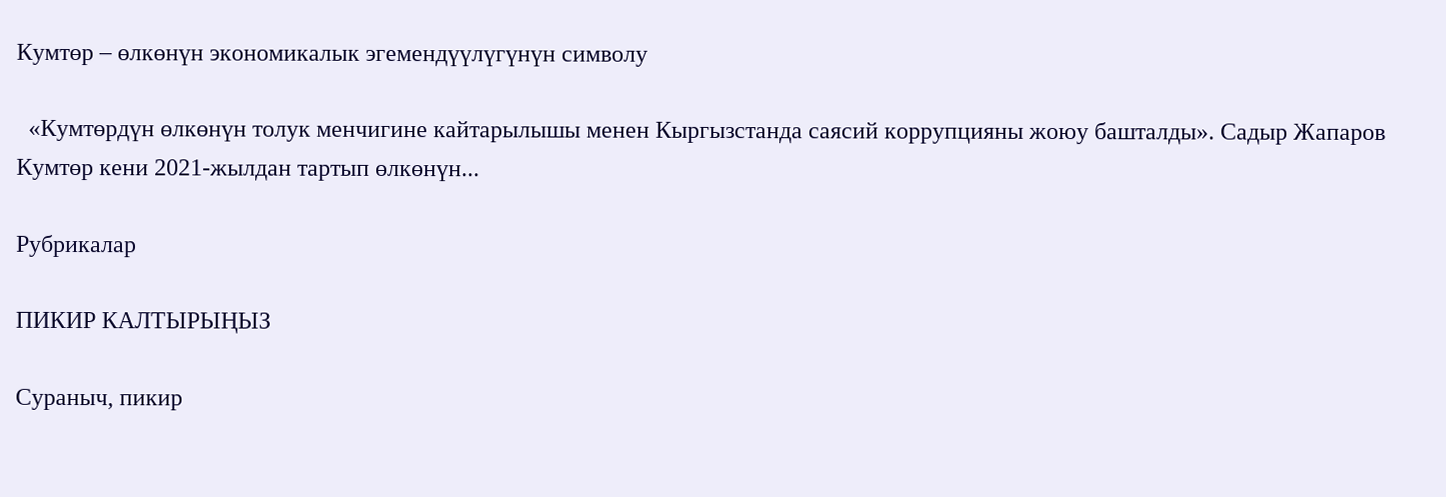Кумтөр – өлкөнүн экономикалык эгемендүүлүгүнүн символу

  «Кумтөрдүн өлкөнүн толук менчигине кайтарылышы менен Кыргызстанда саясий коррупцияны жоюу башталды». Садыр Жапаров               Кумтөр кени 2021-жылдан тартып өлкөнүн...

Рубрикалар

ПИКИР КАЛТЫРЫҢЫЗ

Сураныч, пикир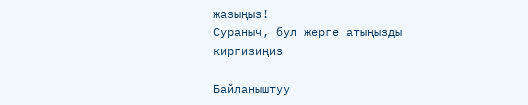жазыңыз!
Сураныч, бул жерге атыңызды киргизиңиз

Байланыштуу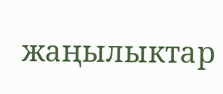жаңылыктар